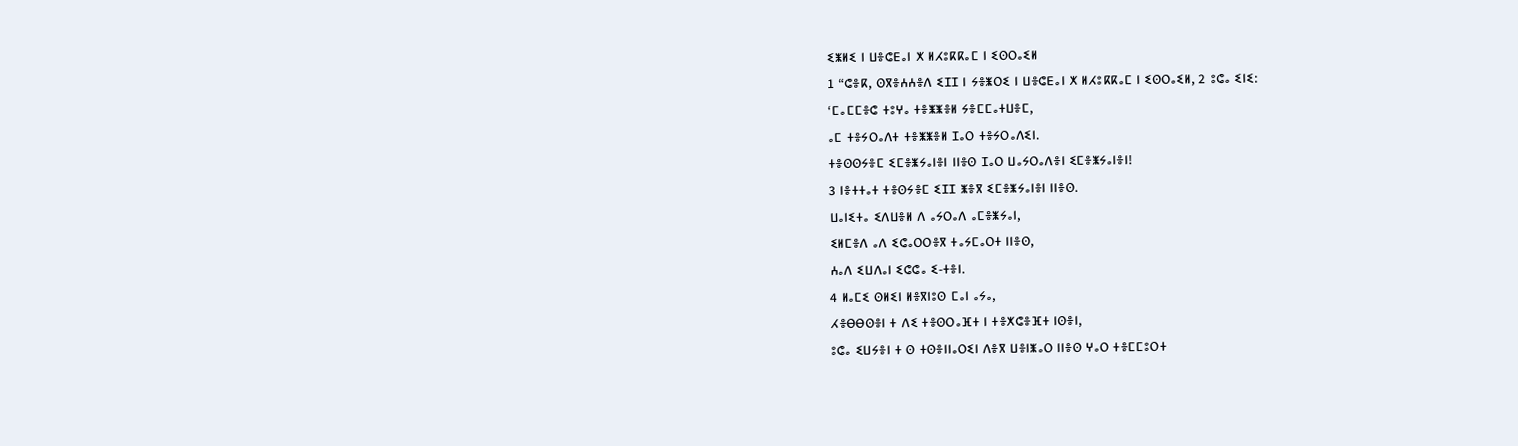ⵉⵥⵍⵉ ⵏ ⵡⴻⵛⴹⴰⵏ ⵅ ⵍⵃⵓⴽⴽⴰⵎ ⵏ ⵉⵙⵔⴰⵉⵍ
1 “ⵛⴻⴽ, ⵙⴳⴻⵄⵄⴻⴷ ⵉⵊⵊ ⵏ ⵢⴻⵥⵔⵉ ⵏ ⵡⴻⵛⴹⴰⵏ ⵅ ⵍⵃⵓⴽⴽⴰⵎ ⵏ ⵉⵙⵔⴰⵉⵍ, 2 ⵓⵛⴰ ⵉⵏⵉ:
‘ⵎⴰⵎⵎⴻⵛ ⵜⵓⵖⴰ ⵜⴻⵥⵥⴻⵍ ⵢⴻⵎⵎⴰⵜⵡⴻⵎ,
ⴰⵎ ⵜⴻⵢⵔⴰⴷⵜ ⵜⴻⵥⵥⴻⵍ ⵊⴰⵔ ⵜⴻⵢⵔⴰⴷⵉⵏ.
ⵜⴻⵙⵙⵢⴻⵎ ⵉⵎⴻⵥⵢⴰⵏⴻⵏ ⵏⵏⴻⵙ ⵊⴰⵔ ⵡⴰⵢⵔⴰⴷⴻⵏ ⵉⵎⴻⵥⵢⴰⵏⴻⵏ!
3 ⵏⴻⵜⵜⴰⵜ ⵜⴻⵙⵢⴻⵎ ⵉⵊⵊ ⵥⴻⴳ ⵉⵎⴻⵥⵢⴰⵏⴻⵏ ⵏⵏⴻⵙ.
ⵡⴰⵏⵉⵜⴰ ⵉⴷⵡⴻⵍ ⴷ ⴰⵢⵔⴰⴷ ⴰⵎⴻⵥⵢⴰⵏ,
ⵉⵍⵎⴻⴷ ⴰⴷ ⵉⵛⴰⵔⵔⴻⴳ ⵜⴰⵢⵎⴰⵔⵜ ⵏⵏⴻⵙ,
ⵄⴰⴷ ⵉⵡⴷⴰⵏ ⵉⵛⵛⴰ ⵉ-ⵜⴻⵏ.
4 ⵍⴰⵎⵉ ⵙⵍⵉⵏ ⵍⴻⴳⵏⵓⵙ ⵎⴰⵏ ⴰⵢⴰ,
ⵃⴻⴱⴱⵙⴻⵏ ⵜ ⴷⵉ ⵜⴻⵙⵔⴰⴼⵜ ⵏ ⵜⴻⵅⵛⴻⴼⵜ ⵏⵙⴻⵏ,
ⵓⵛⴰ ⵉⵡⵢⴻⵏ ⵜ ⵙ ⵜⵙⴻⵏⵏⴰⵔⵉⵏ ⴷⴻⴳ ⵡⴻⵏⵥⴰⵔ ⵏⵏⴻⵙ ⵖⴰⵔ ⵜⴻⵎⵎⵓⵔⵜ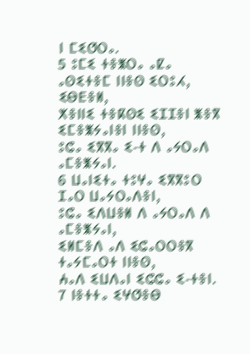ⵏ ⵎⵉⵚⵔⴰ.
5 ⵓⵎⵉ ⵜⴻⵥⵔⴰ ⴰⵇⴰ ⴰⵙⵉⵜⴻⵎ ⵏⵏⴻⵙ ⵉⵔⵓⵃ, ⵉⴱⴹⴻⵍ,
ⵅⴻⵏⵏⵉ ⵜⴻⴽⵙⵉ ⵉⵊⵊⴻⵏ ⵥⴻⴳ ⵉⵎⴻⵥⵢⴰⵏⴻⵏ ⵏⵏⴻⵙ,
ⵓⵛⴰ ⵉⴳⴳⴰ ⵉ-ⵜ ⴷ ⴰⵢⵔⴰⴷ ⴰⵎⴻⵥⵢⴰⵏ.
6 ⵡⴰⵏⵉⵜⴰ ⵜⵓⵖⴰ ⵉⴳⴳⵓⵔ ⵊⴰⵔ ⵡⴰⵢⵔⴰⴷⴻⵏ,
ⵓⵛⴰ ⵉⴷⵡⴻⵍ ⴷ ⴰⵢⵔⴰⴷ ⴷ ⴰⵎⴻⵥⵢⴰⵏ,
ⵉⵍⵎⴻⴷ ⴰⴷ ⵉⵛⴰⵔⵔⴻⴳ ⵜⴰⵢⵎⴰⵔⵜ ⵏⵏⴻⵙ,
ⵄⴰⴷ ⵉⵡⴷⴰⵏ ⵉⵛⵛⴰ ⵉ-ⵜⴻⵏ.
7 ⵏⴻⵜⵜⴰ ⵉⵖⵚⴻⴱ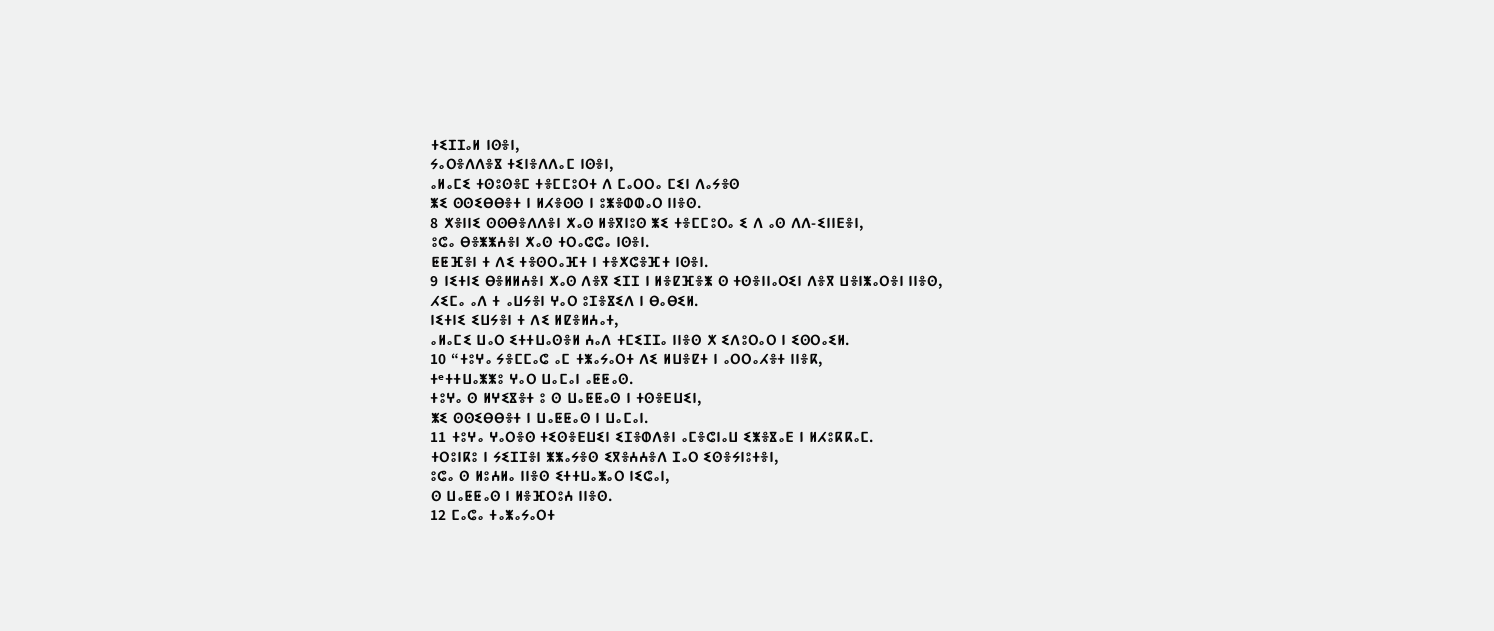ⵜⵉⵊⵊⴰⵍ ⵏⵙⴻⵏ,
ⵢⴰⵔⴻⴷⴷⴻⴵ ⵜⵉⵏⴻⴷⴷⴰⵎ ⵏⵙⴻⵏ,
ⴰⵍⴰⵎⵉ ⵜⵙⵓⵙⴻⵎ ⵜⴻⵎⵎⵓⵔⵜ ⴷ ⵎⴰⵔⵔⴰ ⵎⵉⵏ ⴷⴰⵢⴻⵙ
ⵥⵉ ⵙⵙⵉⴱⴱⴻⵜ ⵏ ⵍⵃⴻⵙⵙ ⵏ ⵓⵥⴻⵀⵀⴰⵔ ⵏⵏⴻⵙ.
8 ⵅⴻⵏⵏⵉ ⵙⵙⴱⴻⴷⴷⴻⵏ ⵅⴰⵙ ⵍⴻⴳⵏⵓⵙ ⵥⵉ ⵜⴻⵎⵎⵓⵔⴰ ⵉ ⴷ ⴰⵙ ⴷⴷ-ⵉⵏⵏⴹⴻⵏ,
ⵓⵛⴰ ⴱⴻⵥⵥⵄⴻⵏ ⵅⴰⵙ ⵜⵔⴰⵛⵛⴰ ⵏⵙⴻⵏ.
ⵟⵟⴼⴻⵏ ⵜ ⴷⵉ ⵜⴻⵙⵔⴰⴼⵜ ⵏ ⵜⴻⵅⵛⴻⴼⵜ ⵏⵙⴻⵏ.
9 ⵏⵉⵜⵏⵉ ⴱⴻⵍⵍⵄⴻⵏ ⵅⴰⵙ ⴷⴻⴳ ⵉⵊⵊ ⵏ ⵍⴻⵇⴼⴻⵥ ⵙ ⵜⵙⴻⵏⵏⴰⵔⵉⵏ ⴷⴻⴳ ⵡⴻⵏⵥⴰⵔⴻⵏ ⵏⵏⴻⵙ,
ⵃⵉⵎⴰ ⴰⴷ ⵜ ⴰⵡⵢⴻⵏ ⵖⴰⵔ ⵓⵊⴻⴵⵉⴷ ⵏ ⴱⴰⴱⵉⵍ.
ⵏⵉⵜⵏⵉ ⵉⵡⵢⴻⵏ ⵜ ⴷⵉ ⵍⵇⴻⵍⵄⴰⵜ,
ⴰⵍⴰⵎⵉ ⵡⴰⵔ ⵉⵜⵜⵡⴰⵙⴻⵍ ⵄⴰⴷ ⵜⵎⵉⵊⵊⴰ ⵏⵏⴻⵙ ⵅ ⵉⴷⵓⵔⴰⵔ ⵏ ⵉⵙⵔⴰⵉⵍ.
10 “ⵜⵓⵖⴰ ⵢⴻⵎⵎⴰⵛ ⴰⵎ ⵜⵥⴰⵢⴰⵔⵜ ⴷⵉ ⵍⵡⴻⵇⵜ ⵏ ⴰⵔⵔⴰⵃⴻⵜ ⵏⵏⴻⴽ,
ⵜᵉⵜⵜⵡⴰⵥⵥⵓ ⵖⴰⵔ ⵡⴰⵎⴰⵏ ⴰⵟⵟⴰⵙ.
ⵜⵓⵖⴰ ⵙ ⵍⵖⵉⴵⴻⵜ ⵓ ⵙ ⵡⴰⵟⵟⴰⵙ ⵏ ⵜⵙⴻⴹⵡⵉⵏ,
ⵥⵉ ⵙⵙⵉⴱⴱⴻⵜ ⵏ ⵡⴰⵟⵟⴰⵙ ⵏ ⵡⴰⵎⴰⵏ.
11 ⵜⵓⵖⴰ ⵖⴰⵔⴻⵙ ⵜⵉⵙⴻⴹⵡⵉⵏ ⵉⵊⴻⵀⴷⴻⵏ ⴰⵎⴻⵛⵏⴰⵡ ⵉⵥⴻⴵⴰⴹ ⵏ ⵍⵃⵓⴽⴽⴰⵎ.
ⵜⵔⵓⵏⴽⵓ ⵏ ⵢⵉⵊⵊⴻⵏ ⵥⵥⴰⵢⴻⵙ ⵉⴳⴻⵄⵄⴻⴷ ⵊⴰⵔ ⵉⵙⴻⵢⵏⵓⵜⴻⵏ,
ⵓⵛⴰ ⵙ ⵍⵓⵄⵍⴰ ⵏⵏⴻⵙ ⵉⵜⵜⵡⴰⵥⴰⵔ ⵏⵉⵛⴰⵏ,
ⵙ ⵡⴰⵟⵟⴰⵙ ⵏ ⵍⴻⴼⵔⵓⵄ ⵏⵏⴻⵙ.
12 ⵎⴰⵛⴰ ⵜⴰⵥⴰⵢⴰⵔⵜ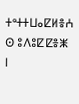ⵜᵉⵜⵜⵡⴰⵇⵍⴻⵄ ⵙ ⵓⴷⵓⵇⵇⴻⵥ ⵏ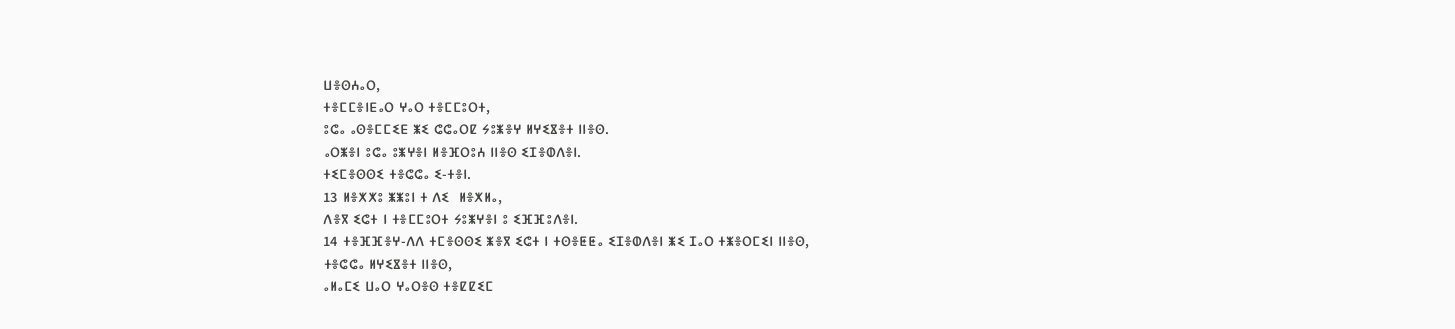ⵡⴻⵙⵄⴰⵔ,
ⵜⴻⵎⵎⴻⵏⴹⴰⵔ ⵖⴰⵔ ⵜⴻⵎⵎⵓⵔⵜ,
ⵓⵛⴰ ⴰⵙⴻⵎⵎⵉⴹ ⵥⵉ ⵛⵛⴰⵔⵇ ⵢⵓⵥⴻⵖ ⵍⵖⵉⴵⴻⵜ ⵏⵏⴻⵙ.
ⴰⵔⵥⴻⵏ ⵓⵛⴰ ⵓⵥⵖⴻⵏ ⵍⴻⴼⵔⵓⵄ ⵏⵏⴻⵙ ⵉⵊⴻⵀⴷⴻⵏ.
ⵜⵉⵎⴻⵙⵙⵉ ⵜⴻⵛⵛⴰ ⵉ-ⵜⴻⵏ.
13 ⵍⴻⵅⵅⵓ ⵥⵥⵓⵏ ⵜ ⴷⵉ  ⵍⴻⵅⵍⴰ,
ⴷⴻⴳ ⵉⵛⵜ ⵏ ⵜⴻⵎⵎⵓⵔⵜ ⵢⵓⵥⵖⴻⵏ ⵓ ⵉⴼⴼⵓⴷⴻⵏ.
14 ⵜⴻⴼⴼⴻⵖ-ⴷⴷ ⵜⵎⴻⵙⵙⵉ ⵥⴻⴳ ⵉⵛⵜ ⵏ ⵜⵙⴻⵟⵟⴰ ⵉⵊⴻⵀⴷⴻⵏ ⵥⵉ ⵊⴰⵔ ⵜⵥⴻⵔⵎⵉⵏ ⵏⵏⴻⵙ,
ⵜⴻⵛⵛⴰ ⵍⵖⵉⴵⴻⵜ ⵏⵏⴻⵙ,
ⴰⵍⴰⵎⵉ ⵡⴰⵔ ⵖⴰⵔⴻⵙ ⵜⴻⵇⵇⵉⵎ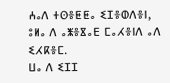ⵄⴰⴷ ⵜⵙⴻⵟⵟⴰ ⵉⵊⴻⵀⴷⴻⵏ,
ⵓⵍⴰ ⴷ ⴰⵥⴻⴵⴰⴹ ⵎⴰⵃⴻⵏⴷ ⴰⴷ ⵉⵃⴽⴻⵎ.
ⵡⴰ ⴷ ⵉⵊⵊ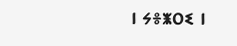ⵏ ⵢⴻⵥⵔⵉ ⵏ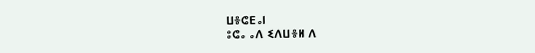ⵡⴻⵛⴹⴰⵏ
ⵓⵛⴰ ⴰⴷ ⵉⴷⵡⴻⵍ ⴷ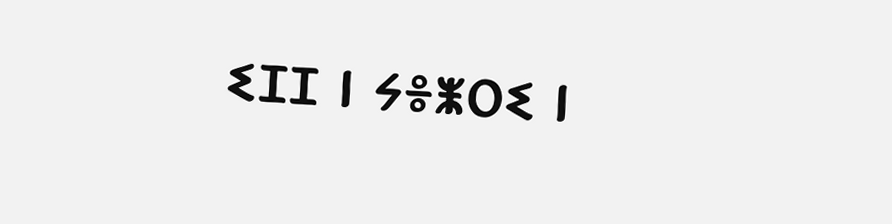ⵉⵊⵊ ⵏ ⵢⴻⵥⵔⵉ ⵏ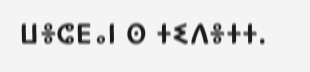ⵡⴻⵛⴹⴰⵏ ⵙ ⵜⵉⴷⴻⵜⵜ.